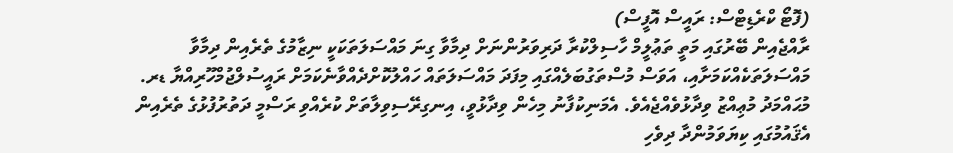(ފޮޓޯ ކްރެޑިޓްސް: ރައީސް އޮފީސް)
ރާއްޖެއިން ބޭރުގައި މަތީ ތަޢުލީމް ހާސިލްކުރާ ދަރިވަރުންނަށް ދިމާވާ ގިނަ މައްސަލަތަކަކީ ނިޒާމުގެ ތެރެއިން ދިމާވާ މައްސަލަތަކެއްކަމަށާއި، އަވަސް މުސްތަގުބަލެއްގައި މިފަދަ މައްސަލަތައް ހައްލުކޮށްދެއްވާނެކަމަށް ރައީސުލްޖުމްހޫރިއްޔާ ޑރ. މުޙައްމަދު މުޢިއްޒު ވިދާޅުވެއްޖެއެވެ. އެމަނިކުފާނު މިހެން ވިދާޅުވީ، އިނގިރޭސިވިލާތަށް ކުރެއްވި ރަސްމީ ދަތުރުފުޅުގެ ތެރެއިން އެޤައުމުގައި ކިޔަވަމުންދާ ދިވެހި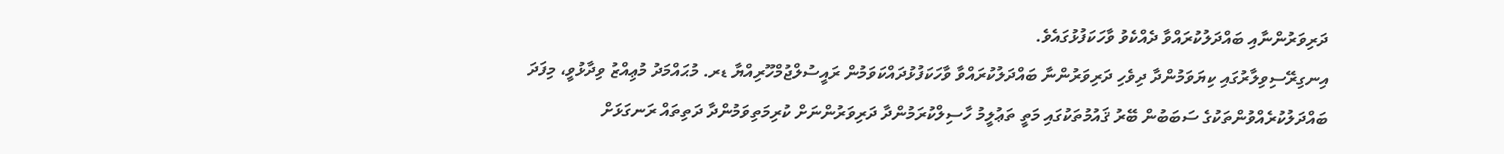ދަރިވަރުންނާއި ބައްދަލުކުރައްވާ ދެއްކެވު ވާހަކަފުޅުގައެވެ.
އިނގިރޭސިވިލާރުގައި ކިޔަވަމުންދާ ދިވެހި ދަރިވަރުންނާ ބައްދަލުކުރައްވާ ވާހަކަފުޅުދައްކަވަމުން ރައީސުލްޖުމްހޫރިއްޔާ ޑރ. މުޙައްމަދު މުޢިއްޒު ވިދާޅުވީ، މިފަދަ ބައްދަލުކުރެއްވުންތަކުގެ ސަބަބުން ބޭރު ޤައުމުތަކުގައި މަތީ ތަޢުލީމު ހާސިލްކުރަމުންދާ ދަރިވަރުންނަށް ކުރިމަތިވަމުންދާ ދަތިތައް ރަނގަޅަށް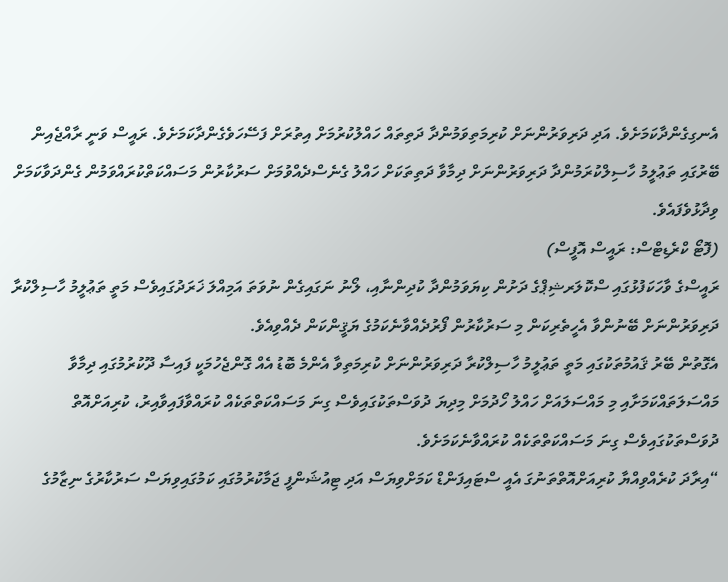އެނގިގެންދާކަމަށެވެ. އަދި ދަރިވަރުންނަށް ކުރިމަތިވަމުންދާ ދަތިތައް ހައްލުކުރުމަށް އިތުރަށް ފަސޭހަވެގެންދާކަމަށެވެ. ރައީސް ވަނީ ރާއްޖެއިން ބޭރުގައި ތަޢުލީމު ހާސިލްކުރަމުންދާ ދަރިވަރުންނަށް ދިމާވާ ދަތިތަކަށް ހައްލު ގެނެސްދެއްވުމަށް ސަރުކާރުން މަސައްކަތްކުރައްވަމުން ގެންދަވާކަމަށް ވިދާޅުވެފައެވެ.
(ފޮޓޯ ކްރެޑިޓްސް: ރައީސް އޮފީސް)
ރައީސްގެ ވާހަކަފުޅުގައި ސްކޮލަރޝިޕްގެ ދަށުން ކިޔަވަމުންދާ ކުދިންނާއި، ލޯނު ނަގައިގެން ނުވަތަ އަމިއްލަ ޚަރަދުގައިވެސް މަތީ ތަޢުލީމު ހާސިލްކުރާ ދަރިވަރުންނަށް ބޭނުންވާ އެހީތެރިކަން މި ސަރުކާރުން ފޯރުދެއްވާނެކަމުގެ ޔަޤީންކަން ދެއްވިއެވެ.
އެގޮތުން ބޭރު ޤައުމުތަކުގައި މަތީ ތަޢުލީމު ހާސިލްކުރާ ދަރިވަރުންނަށް ކުރިމަތިވާ އެންމެ ބޮޑު އެއް ގޮންޖެހުމަކީ ފައިސާ ދޫކުރުމުގައި ދިމާވާ މައްސަލަތައްކަމަށާއި މި މައްސަލައަށް ހައްލު ހޯދުމަށް މިދިޔަ ދުވަސްތަކުގައިވެސް ގިނަ މަސައްކަތްތަކެއް ކުރައްވާފައިވާއިރު، ކުރިއަށްއޮތް ދުވަސްތަކުގައިވެސް ގިނަ މަސައްކަތްތަކެއް ކުރައްވާނެކަމަށެވެ.
“އިރާދަ ކުރެއްވިއްޔާ ކުރިއަށްއޮތްތަނުގަ އެއީ ސްޓައިފަންޑް ކަމަށްވިޔަސް އަދި ޓިއުޝަންފީ ޖަމާކުރުމުގައި ކަމުގައިވިޔަސް ސަރުކާރުގެ ނިޒާމުގެ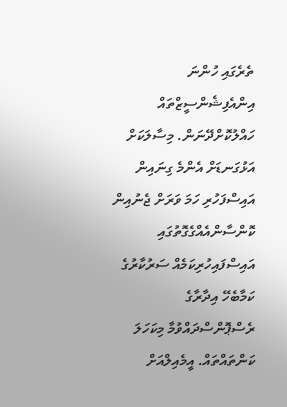ތެރެގައި ހުންނަ އިންއެފިޝެންސީޒްތައް ހައްލުކޮށްދޭނަން. މިސާލަކަށް އަޅުގަނޑަށް އެންމެ ގިނައިން އައިސްފަހުރި ހަމަ ވަރަށް ޖެނުއިން ކޮންސާންއެއްގެގޮތުގައި އައިސްފައިހުރިކަމެއް ސަރުކާރުގެ ކަމާބެހޭ އިދާރާގެ ރެސްޕޮންސްދައްވުމާ މިކަހަލަ ކަންތައްތައް. އީމެއިލްއަށް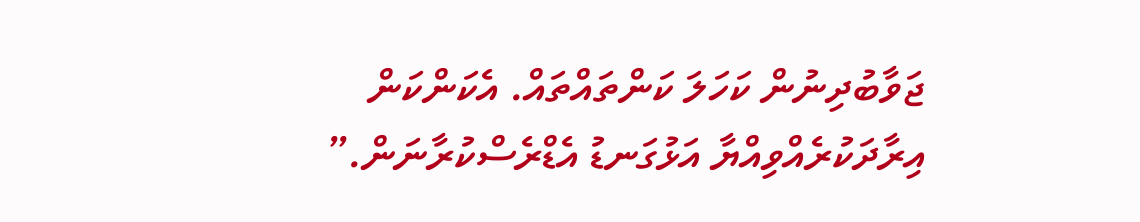ޖަވާބުދިނުން ކަހަލަ ކަންތައްތައް. އެކަންކަން އިރާދަކުރެއްވިއްޔާ އަޅުގަނޑު އެޑްރެސްކުރާނަން.”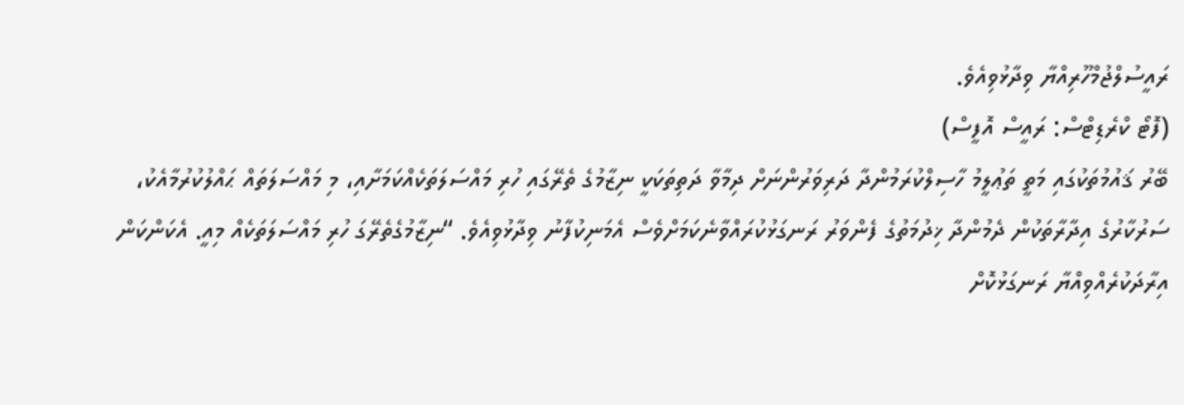ރައީސުލްޖުމްހޫރިއްޔާ ވިދާޅުވިއެވެ.
(ފޮޓޯ ކްރެޑިޓްސް: ރައީސް އޮފީސް)
ބޭރު ޤައުމުތަކުގައި މަތީ ތަޢުލީމު ހާސިލްކުރަމުންދާ ދަރިވަރުންނަށް ދިމާވާ ދަތިތަކަކީ ނިޒާމުގެ ތެރޭގައި ހުރި މައްސަލަތަކެއްކަމަށާއި، މި މައްސަލަތައް ޙައްލުކުރުމާއެކު، ސަރުކާރުގެ އިދާރާތަކުން ދެމުންދާ ޚިދުމަތުގެ ފެންވަރު ރަނގަޅުކުރައްވާނެކަމަށްވެސް އެމަނިކުފާނު ވިދާޅުވިއެވެ. “ނިޒާމުގެތެރޭގަ ހުރި މައްސަލަތަކެއް މިއީ. އެކަންކަން އިރާދަކުރެއްވިއްޔާ ރަނގަޅުކޮށް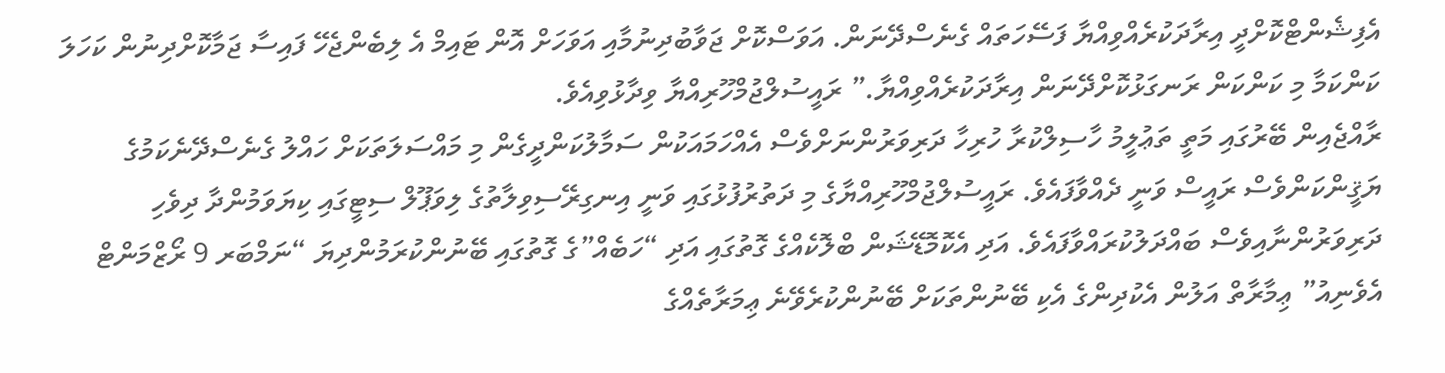އެފިޝެންޓްކޮށްދީ އިރާދަކުރެއްވިއްޔާ ފަސޭހަތައް ގެނެސްދޭނަން. އަވަސްކޮށް ޖަވާބުދިނުމާއި އަވަހަށް އޮން ޓައިމް އެ ލިބެންޖެހޭ ފައިސާ ޖަމާކޮށްދިނުން ކަހަލަ ކަންކަމާ މި ކަންކަން ރަނގަޅުކޮށްދޭނަން އިރާދަކުރެއްވިއްޔާ.” ރައީސުލްޖުމްހޫރިއްޔާ ވިދާޅުވިއެވެ.
ރާއްޖެއިން ބޭރުގައި މަތީ ތަޢުލީމު ހާސިލްކުރާ ހުރިހާ ދަރިވަރުންނަށްވެސް އެއްހަމައަކުން ސަމާލުކަންދީގެން މި މައްސަލަތަކަށް ހައްލު ގެނެސްދޭނެކަމުގެ ޔަޤީންކަންވެސް ރައީސް ވަނީ ދެއްވާފައެވެ. ރައީސުލްޖުމްހޫރިއްޔާގެ މި ދަތުރުފުޅުގައި ވަނީ އިނގިރޭސިވިލާތުގެ ލިވަޕޫލް ސިޓީގައި ކިޔަވަމުންދާ ދިވެހި ދަރިވަރުންނާއިވެސް ބައްދަލުކުރައްވާފައެވެ. އަދި އެކޮމޮޑޭޝަން ބްލޮކެއްގެ ގޮތުގައި އަދި “ހަބެއް”ގެ ގޮތުގައި ބޭނުންކުރަމުންދިޔަ “ނަމްބަރ 9 ރޯޒްމަންޓް އެވެނިއު” ޢިމާރާތް އަލުން އެކުދިންގެ އެކި ބޭނުންތަކަށް ބޭނުންކުރެވޭނެ ޢިމަރާތެއްގެ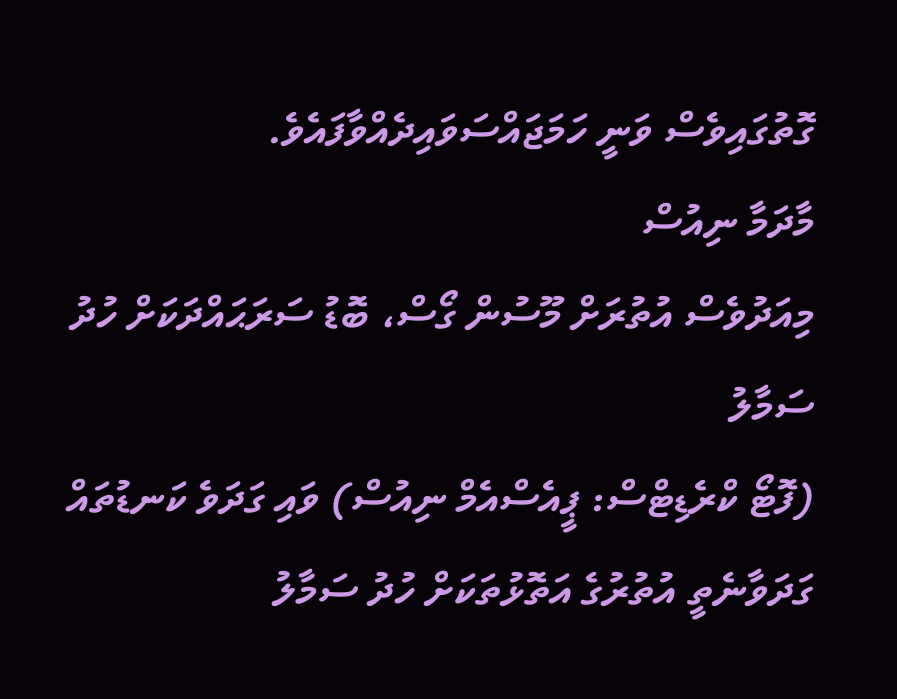ގޮތުގައިވެސް ވަނީ ހަމަޖައްސަވައިދެއްވާފައެވެ.
މާދަމާ ނިއުސް
މިއަދުވެސް އުތުރަށް މޫސުން ގޯސް، ބޮޑު ސަރަޙައްދަކަށް ހުދު ސަމާލު
(ފޮޓޯ ކްރެޑިޓްސް: ޕީއެސްއެމް ނިއުސް) ވައި ގަދަވެ ކަނޑުތައް ގަދަވާނެތީ އުތުރުގެ އަތޮޅުތަކަށް ހުދު ސަމާލު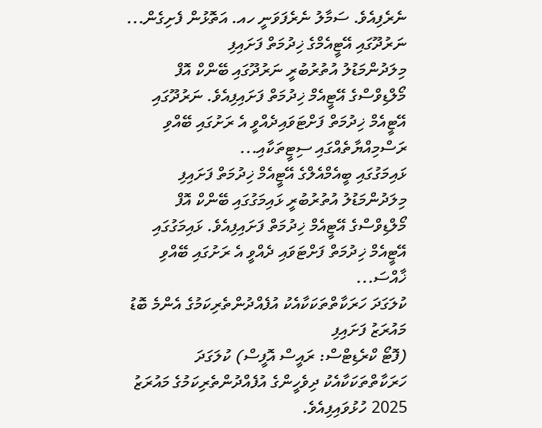ނެރެފިއެވެ. ސަމާލު ނެރެފަވަނީ ހއ. އަތޮޅުން ފެށިގެން...
ނަރުދޫގައި އޭޓީއެމްގެ ޚިދުމަތް ފަށައިފި
މިލަދުންމަޑުލު އުތުރުބުރީ ނަރުދޫގައި ބޭންކް އޮފް މޯލްޑިވްސްގެ އޭޓީއެމް ޚިދުމަތް ފަށައިފިއެވެ. ނަރުދޫގައި އޭޓީއެމް ޚިދުމަތް ފަށްޓަވައިދެއްވީ އެ ރަށުގައި ބޭއްވި ރަސްމިއްޔާތެއްގައި ސިޓީތަކާއި...
ޅައިމަގުގައި ބީއެމްއެލްގެ އޭޓީއެމް ޚިދުމަތް ފަށައިފި
މިލަދުންމަޑުލު އުތުރުބުރީ ޅައިމަގުގައި ބޭންކް އޮފް މޯލްޑިވްސްގެ އޭޓީއެމް ޚިދުމަތް ފަށައިފިއެވެ. ޅައިމަގުގައި އޭޓީއެމް ޚިދުމަތް ފަށްޓަވައި ދެއްވީ އެ ރަށުގައި ބޭއްވި ޚާއްސަ...
ކުލަގަދަ ހަރަކާތްތަކަކާއެކު އުފެއްދުންތެރިކަމުގެ އެންމެ ބޮޑު މައުރަޒު ފަށައިފި
(ފޮޓޯ ކްރެޑިޓްސް: ރައީސް އޮފީސް) ކުލަގަދަ ހަރަކާތްތަކަކާއެކު ދިވެހީންގެ އުފެއްދުންތެރިކަމުގެ މައުރަޒު 2025 ހުޅުވައިފިއެވެ.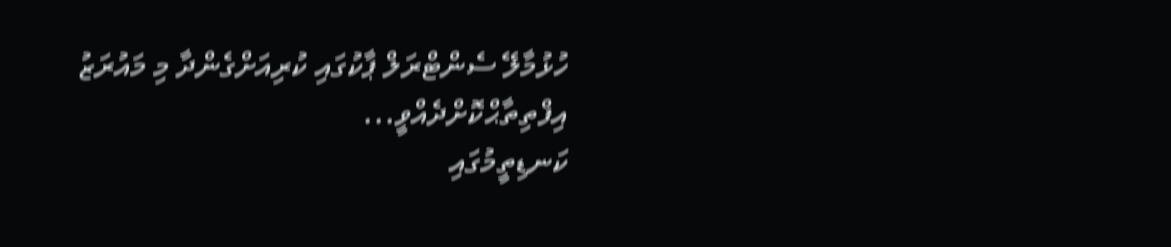ހުޅުމާލޭ ސެންޓްރަލް ޕާކުގައި ކުރިއަށްގެންދާ މި މައުރަޒު އިފްތިތާޙްކޮށްދެއްވީ...
ކަނޑިތީމުގައި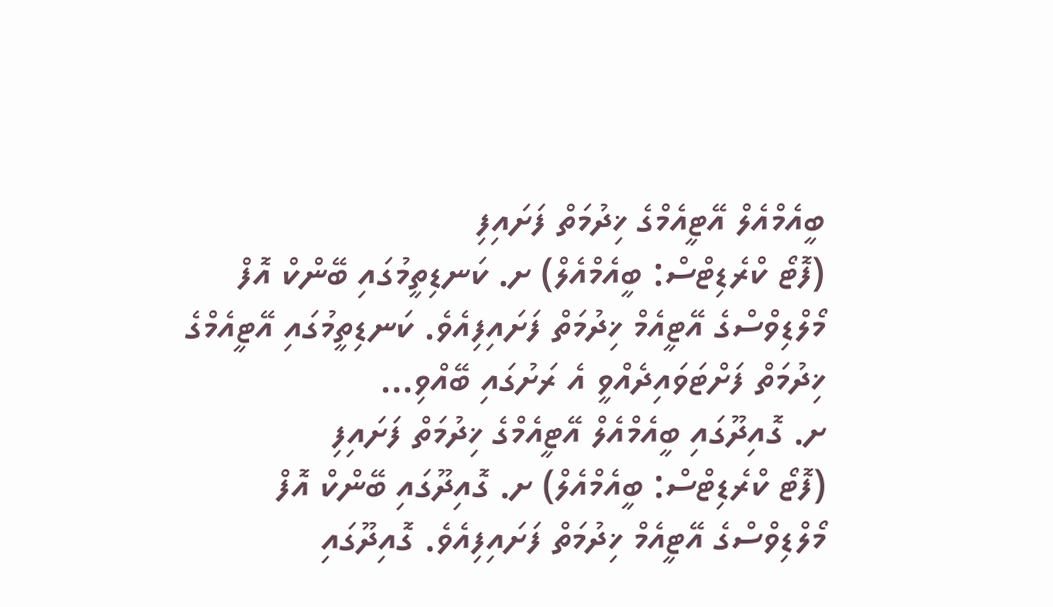ބީއެމްއެލް އޭޓީއެމްގެ ޚިދުމަތް ފަށައިފި
(ފޮޓޯ ކްރެޑިޓްސް: ބީއެމްއެލް) ށ. ކަނޑިތީމުގައި ބޭންކް އޮފް މޯލްޑިވްސްގެ އޭޓީއެމް ޚިދުމަތް ފަށައިފިއެވެ. ކަނޑިތީމުގައި އޭޓީއެމްގެ ޚިދުމަތް ފަށްޓަވައިދެއްވީ އެ ރަށުގައި ބޭއްވި...
ށ. ގޮއިދޫގައި ބީއެމްއެލް އޭޓީއެމްގެ ޚިދުމަތް ފަށައިފި
(ފޮޓޯ ކްރެޑިޓްސް: ބީއެމްއެލް) ށ. ގޮއިދޫގައި ބޭންކް އޮފް މޯލްޑިވްސްގެ އޭޓީއެމް ޚިދުމަތް ފަށައިފިއެވެ. ގޮއިދޫގައި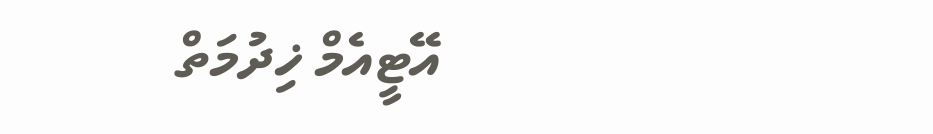އޭޓީއެމް ޚިދުމަތް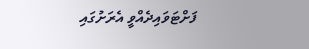ފަށްޓަވައިދެއްވީ އެރަށުގައި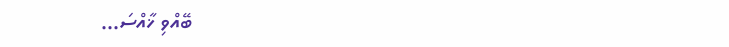ބޭއްވި ޚާއްސަ...